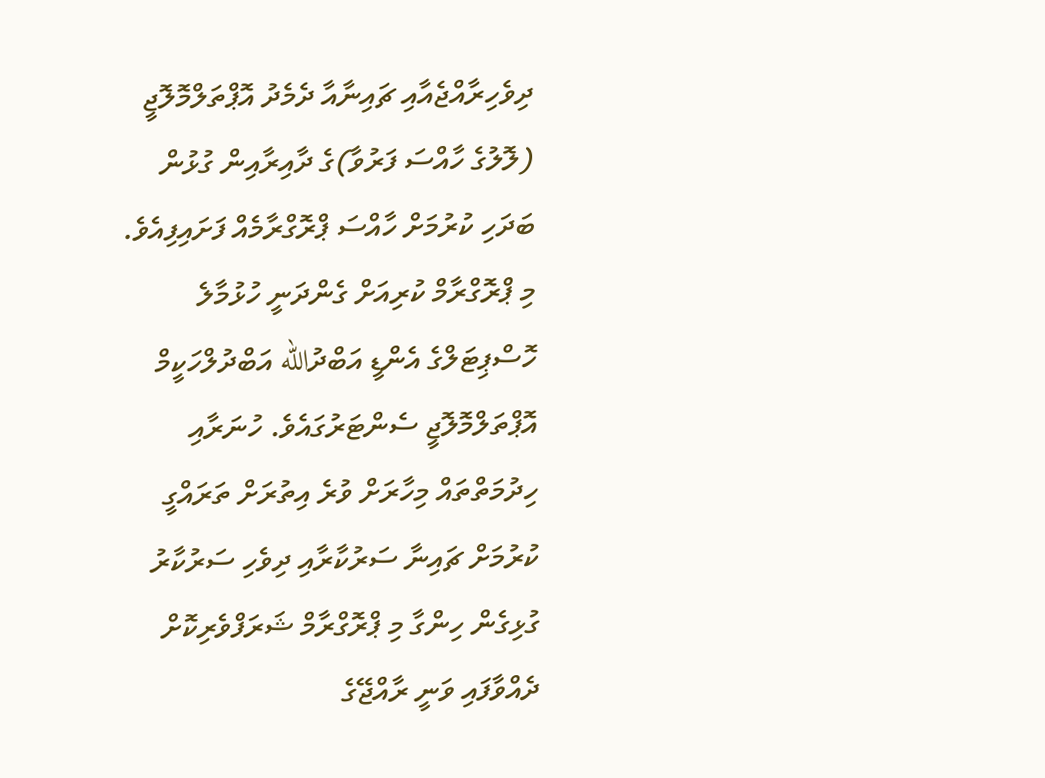ދިވެހިރާއްޖެއާއި ޗައިނާއާ ދެމެދު އޮޕްތަލްމޮލޮޖީ (ލޮލުގެ ހާއްސަ ފަރުވާ)ގެ ދާއިރާއިން ގުޅުން ބަދަހި ކުރުމަށް ހާއްސަ ޕްރޮގްރާމެއް ފަށައިފިއެވެ.
މި ޕްރޮގްރާމް ކުރިއަށް ގެންދަނީ ހުޅުމާލެ ހޮސްޕިޓަލްގެ އެންޑީ އަބްދުالله އަބްދުލްހަކީމް އޮޕްތަލްމޮލޮޖީ ސެންޓަރުގައެވެ. ހުނަރާއި ހިދުމަތްތައް މިހާރަށް ވުރެ އިތުރަށް ތަރައްގީ ކުރުމަށް ޗައިނާ ސަރުކާރާއި ދިވެހި ސަރުކާރު ގުޅިގެން ހިންގާ މި ޕްރޮގްރާމް ޝަރަފްވެރިކޮށް ދެއްވާފައި ވަނީ ރާއްޖޭގެ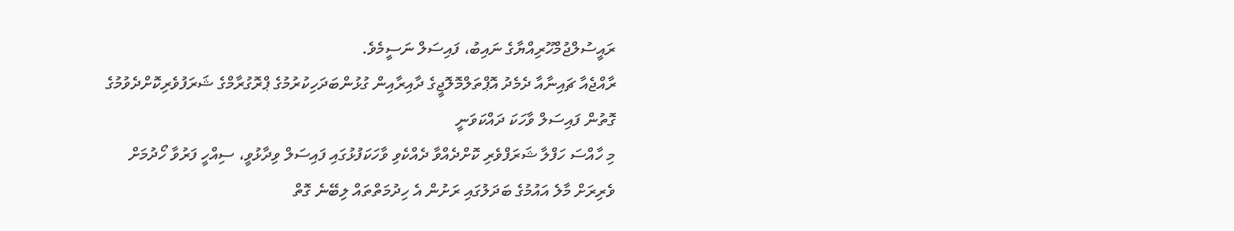ރައީސުލްޖުމްހޫރިއްޔާގެ ނައިބު، ފައިސަލް ނަސީމެވެ.
ރާއްޖެއާ ޗައިނާއާ ދެމެދު އޮޕްތަލްމޮލޮޖީގެ ދާއިރާއިން ގުޅުންބަދަހިކުރުމުގެ ޕްރޮގުރާމްގެ ޝަރަފުވެރިކޮށްދެވުމުގެ ގޮތުން ފައިސަލް ވާހަކަ ދައްކަވަނީ
މި ހާއްސަ ހަފްލާ ޝަރަފްވެރި ކޮށްދެއްވާ ދެއްކެވި ވާހަކަފުޅުގައި ފައިސަލް ވިދާޅުވީ، ސިއްހީ ފަރުވާ ހޯދުމަށް ވެރިރަށް މާލެ އައުމުގެ ބަދަލުގައި ރަށުން އެ ހިދުމަތްތައް ލިބޭނެ ގޮތް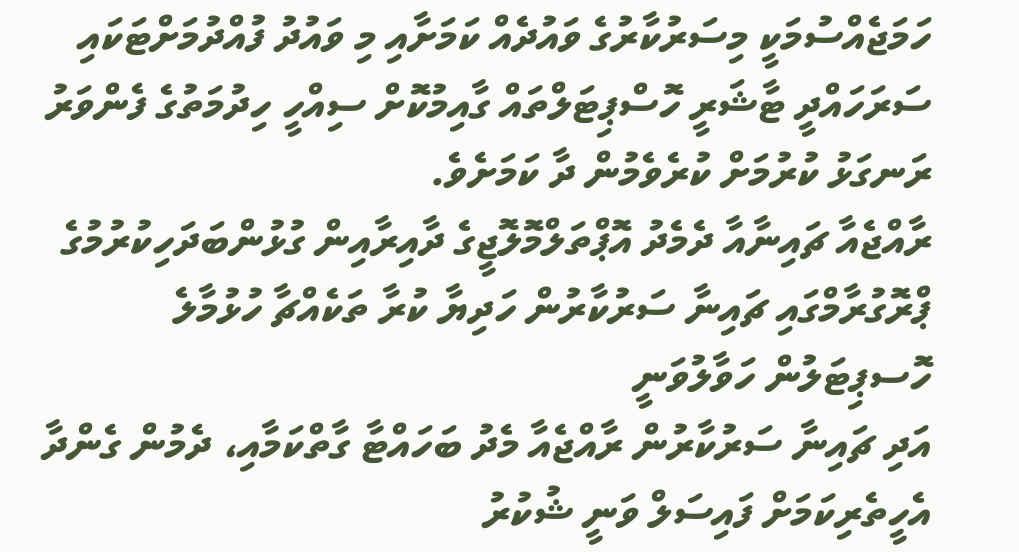ހަމަޖެއްސުމަކީ މިސަރުކާރުގެ ވައުދެއް ކަމަށާއި މި ވައުދު ފުއްދުމަށްޓަކައި ސަރަހައްދީ ޓާޝަރީ ހޮސްޕިޓަލްތައް ގާއިމުކޮށް ސިއްހީ ހިދުމަތުގެ ފެންވަރު ރަނގަޅު ކުރުމަށް ކުރެވެމުން ދާ ކަމަށެވެ.
ރާއްޖެއާ ޗައިނާއާ ދެމެދު އޮޕްތަލްމޮލޮޖީގެ ދާއިރާއިން ގުޅުންބަދަހިކުރުމުގެ ޕްރޮގުރާމްގައި ޗައިނާ ސަރުކާރުން ހަދިޔާ ކުރާ ތަކެއްޗާ ހުޅުމާލެ ހޮސޕިޓަލުން ހަވާލުވަނީ
އަދި ޗައިނާ ސަރުކާރުން ރާއްޖެއާ މެދު ބަހައްޓާ ގާތްކަމާއި، ދެމުން ގެންދާ އެހީތެރިކަމަށް ފައިސަލް ވަނީ ޝުކުރު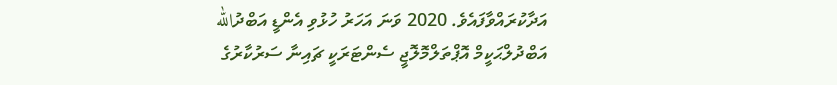އަދާކުރައްވާފައެވެ. 2020 ވަނަ އަހަރު ހުޅުވި އެންޑީ އަބްދުالله އަބްދުލްޙަކީމް އޮޕްތަލްމޮލޮޖީ ސެންޓަރަކީ ޗައިނާ ސަރުކާރުގެ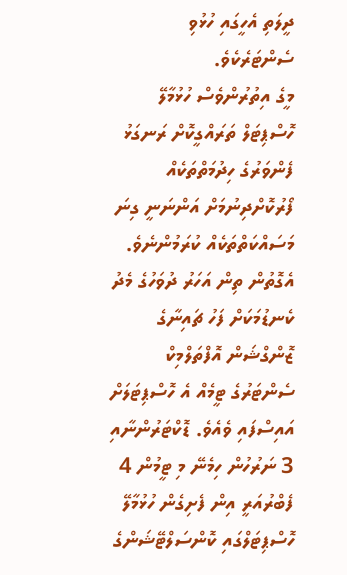ދީލަތި އެހީގައި ހުޅުވި ސެންޓަރެކެވެ.
މީގެ އިތުރުންވެސް ހުޅުމާލޭ ހޮސްޕިޓަލް ތަރައްގީކޮށް ރަނގަޅު ފެންވަރުގެ ހިދުމަތްތަކެއް ފޯރުކޮށްދިނުމަށް އަންނަނީ ގިނަ މަސައްކަތްތަކެއް ކުރަމުންނެވެ. އެގޮތުން ތިން އަހަރު ދުވަހުގެ މެދު ކެނޑުމަކަށް ފަހު ޗައިނާގެ ޒޮންގްޝަން އޮފްތަލްމިކް ސެންޓަރުގެ ޓީމެއް އެ ހޮސްޕިޓަލަށް އައިސްފައި ވެއެވެ. ޑޮކްޓަރުންނާއި 3 ނަރުހުން ހިމެނޭ މި ޓީމުން 4 ފެބްރުއަރީ އިން ފެށިގެން ހުޅުމާލޭ ހޮސްޕިޓަލްގައި ކޮންސަލްޓޭޝަންގެ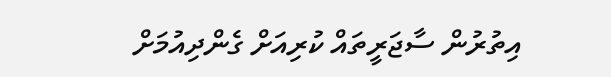އިތުރުން ސާޖަރީތައް ކުރިއަށް ގެންދިއުމަށް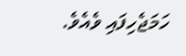ހަމަޖެހިފައި ވެއެވެ.